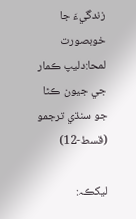زندگيءَ جا خوبصورت لمحا:دليپ ڪمار جي جيون ڪٿا جو سنڌي ترجمو (قسط-12)

ليکڪہ: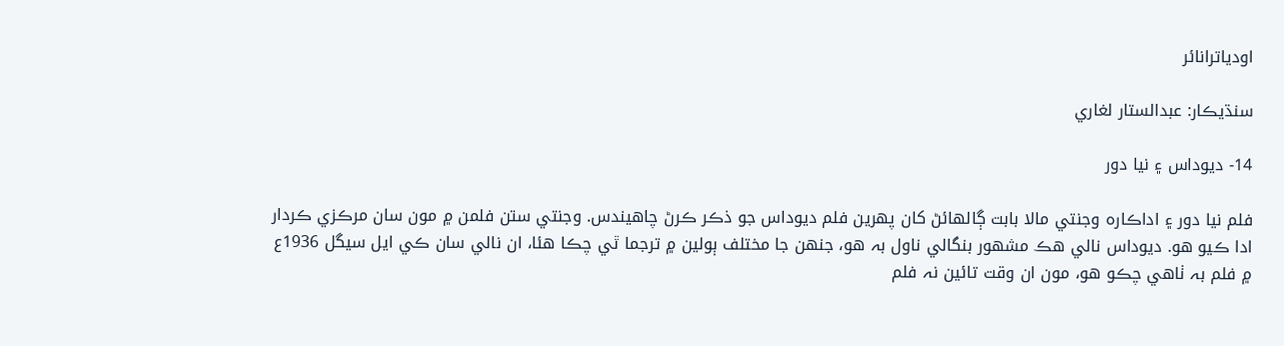اودياترانائر

سنڌيڪار: عبدالستار لغاري

14- ديوداس ۽ نيا دور

فلم نيا دور ۽ اداڪارہ وجنتي مالا بابت ڳالهائڻ کان پھرين فلم ديوداس جو ذڪر ڪرڻ چاھيندس. وجنتي ستن فلمن ۾ مون سان مرڪزي ڪردار ادا ڪيو ھو. ديوداس نالي ھڪ مشھور بنگالي ناول بہ ھو، جنھن جا مختلف ٻولين ۾ ترجما ٿي چڪا هئا، ان نالي سان ڪي ايل سيگل 1936ع ۾ فلم بہ ٺاھي چڪو هو، مون ان وقت تائين نہ فلم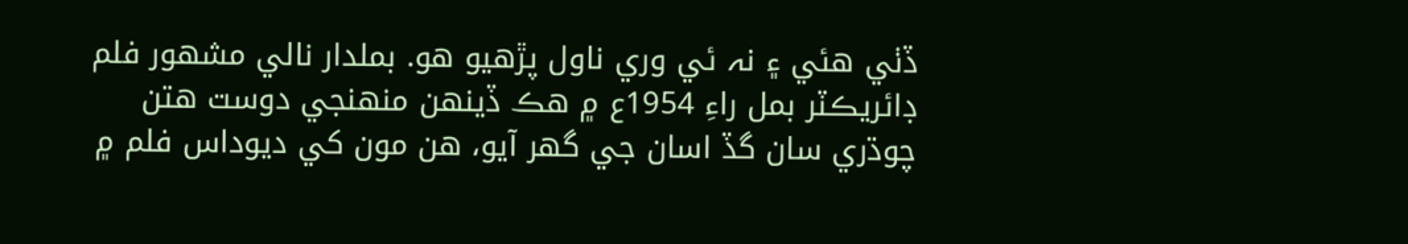ڏٺي هئي ۽ نہ ئي وري ناول پڙھيو ھو. بملدار نالي مشهور فلم ڊائريڪٽر بمل راءِ 1954ع ۾ ھڪ ڏينھن منھنجي دوست ھتن چوڌري سان گڏ اسان جي گهر آيو، ھن مون کي ديوداس فلم ۾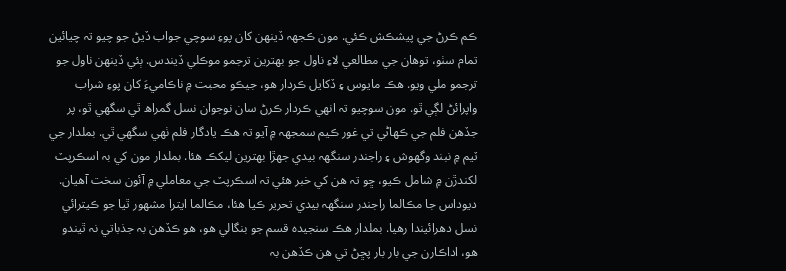ڪم ڪرڻ جي پيشڪش ڪئي. مون ڪجهہ ڏينھن کان پوءِ سوچي جواب ڏيڻ جو چيو تہ چيائين تمام سٺو، توھان جي مطالعي لاءِ ناول جو بھترين ترجمو موڪلي ڏيندس. ٻئي ڏينھن ناول جو ترجمو ملي ويو. ھڪ مايوس ۽ ڏکايل ڪردار ھو، جيڪو محبت ۾ ناڪاميءَ کان پوءِ شراب واپرائڻ لڳي ٿو. مون سوچيو تہ انھي ڪردار ڪرڻ سان نوجوان نسل گمراھ ٿي سگهي ٿو، پر جڏھن فلم جي ڪھاڻي تي غور ڪيم سمجهہ ۾ آيو تہ ھڪ يادگار فلم ٺھي سگهي ٿي. بملدار جي ٽيم ۾ نبند وگهوش ۽ راجندر سنگهہ بيدي جھڙا بھترين ليکڪ ھئا. بملدار مون کي بہ اسڪرپٽ لکندڙن ۾ شامل ڪيو، ڇو تہ ھن کي خبر ھئي تہ اسڪرپٽ جي معاملي ۾ آئون سخت آھيان. ديوداس جا مڪالما راجندر سنگهہ بيدي تحرير ڪيا ھئا، مڪالما ايترا مشھور ٿيا جو ڪيترائي نسل دھرائيندا رھيا. بملدار ھڪ سنجيده قسم جو بنگالي ھو، ھو ڪڏھن بہ جذباتي نہ ٿيندو ھو، اداڪارن جي بار بار پڇڻ تي ھن ڪڏھن بہ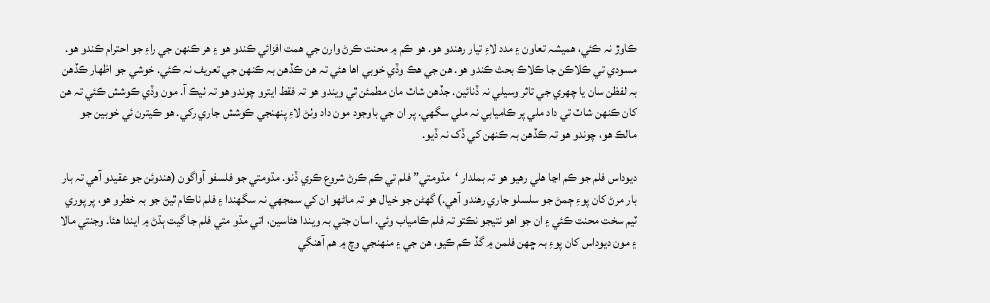ڪاوڙ نہ ڪئي، ھميشہ تعاون ۽ مدد لاءِ تيار رھندو ھو. ھو ڪم ۾ محنت ڪرڻ وارن جي ھمت افزائي ڪندو هو ۽ ھر ڪنھن جي راءِ جو احترام ڪندو هو. مسودي تي ڪلاڪن جا ڪلاڪ بحث ڪندو هو. ھن جي ھڪ وڏي خوبي اها هئي تہ ھن ڪڏھن بہ ڪنھن جي تعريف نہ ڪئي. خوشي جو اظهار ڪڏھن بہ لفظن سان يا چھري جي تاثر وسيلي نہ ڏنائين. جڏھن شاٽ مان مطمئن ٿي ويندو هو تہ فقط ايترو چوندو هو تہ ٺيڪ آ. مون وڏي ڪوشش ڪئي تہ ھن کان ڪنھن شاٽ تي داد ملي پر ڪاميابي نہ ملي سگهي. پر ان جي باوجود مون داد وٺڻ لاءِ پنھنجي ڪوشش جاري رکي. ھو ڪيترن ئي خوبين جو مالڪ هو، چوندو هو تہ ڪڏھن بہ ڪنھن کي ڏک نہ ڏيو.

ديوداس فلم جو ڪم اڃا ھلي رھيو ھو تہ بملدار ‘مڌومتي” فلم تي ڪم ڪرڻ شروع ڪري ڏنو. مڌومتي جو فلسفو آواگون (ھندوئن جو عقيدو آهي تہ بار بار مرڻ کان پوءِ ڄمڻ جو سلسلو جاري رھندو آھي.) گهڻن جو خيال ھو تہ ماڻھو ان کي سمجهي نہ سگهندا ۽ فلم ناڪام ٿيڻ جو بہ خطرو هو، پر پوري ٽيم سخت محنت ڪئي ۽ ان جو اھو نتيجو نڪتو تہ فلم ڪامياب وئي. اسان جتي بہ ويندا ھئاسين، اتي مڌو متي فلم جا گيت ٻڌڻ ۾ ايندا هئا. وجنتي مالا ۽ مون ديوداس کان پوءِ بہ ڇھن فلمن ۾ گڏ ڪم ڪيو، ھن جي ۽ منھنجي وچ ۾ ھم آھنگي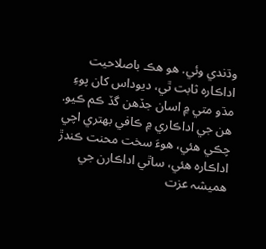وڌندي وئي. ھو ھڪ باصلاحيت اداڪارہ ثابت ٿي، ديوداس کان پوءِ مڌو متي ۾ اسان جڏھن گڏ ڪم ڪيو. ھن جي اداڪاري ۾ ڪافي بھتري اچي چڪي هئي، ھوءَ سخت محنت ڪندڙ اداڪارہ ھئي، ساٿي اداڪارن جي ھميشہ عزت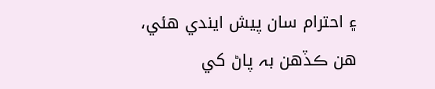۽ احترام سان پيش ايندي هئي، ھن ڪڏھن بہ پاڻ کي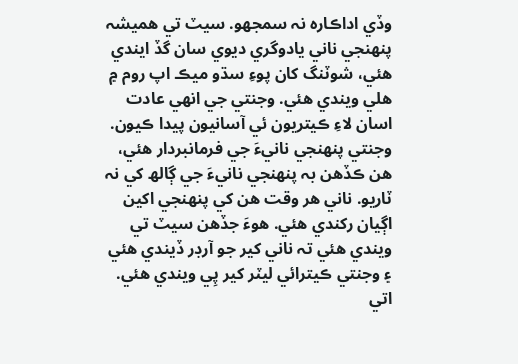وڏي اداڪارہ نہ سمجهو. سيٽ تي ھميشہ پنھنجي ناني يادوگري ديوي سان گڏ ايندي هئي، شوٽنگ کان پوءِ سڌو ميڪ اپ روم ۾ ھلي ويندي ھئي. وجنتي جي انھي عادت اسان لاءِ ڪيتريون ئي آسانيون پيدا ڪيون. وجنتي پنھنجي نانيءَ جي فرمانبردار ھئي، ھن ڪڏھن بہ پنھنجي نانيءَ جي ڳالھ کي نہ ٽاريو. ناني ھر وقت ھن کي پنھنجي اکين اڳيان رکندي هئي. ھوءَ جڏھن سيٽ تي ويندي ھئي تہ ناني کير جو آرڊر ڏيندي ھئي ۽ وجنتي ڪيترائي ليٽر کير پِي ويندي ھئي. اتي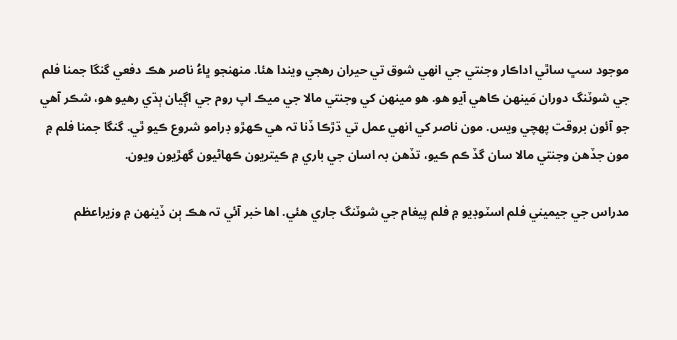موجود سڀ ساٿي اداڪار وجنتي جي انھي شوق تي حيران رھجي ويندا هئا. منھنجو ڀاءُ ناصر ھڪ دفعي گنگا جمنا فلم جي شوٽنگ دوران مَينھن ڪاھي آيو ھو. ھو مينھن کي وجنتي مالا جي ميڪ اپ روم جي اڳيان ٻڌي رھيو ھو، شڪر آهي جو آئون بروقت پھچي ويس. مون ناصر کي انھي عمل تي ڌڙڪا ڏنا تہ ھي ڪھڙو ڊرامو شروع ڪيو ٿي. گنگا جمنا فلم ۾ مون جڏھن وجنتي مالا سان گڏ ڪم ڪيو، تڏهن بہ اسان جي باري ۾ ڪيتريون ڪھاڻيون گهڙيون ويون.

مدراس جي جيميني فلم اسٽوڊيو ۾ فلم پيغام جي شوٽنگ جاري ھئي. اھا خبر آئي تہ ھڪ ٻن ڏينھن ۾ وزيراعظم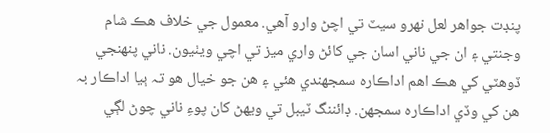پنڊت جواھر لعل نھرو سيٽ تي اچڻ وارو آهي. معمول جي خلاف ھڪ شام وجنتي ۽ ان جي ناني اسان جي کائڻ واري ميز تي اچي ويٺيون. ناني پنھنجي ڏوھٽي کي ھڪ اھم اداڪارہ سمجهندي ھئي ۽ ھن جو خيال هو تہ ٻيا اداڪار بہ ھن کي وڏي اداڪارہ سمجهن. ڊائننگ ٽيبل تي ويھڻ کان پوءِ ناني چوڻ لڳي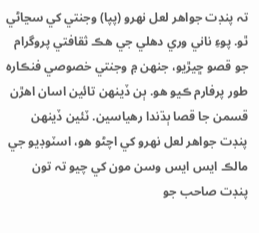تہ پنڊت جواھر لعل نھرو (پپا) وجنتي کي سڃاڻي ٿو. پوءِ ناني وري دھلي جي ھڪ ثقافتي پروگرام جو قصو ڇيڙيو، جنھن ۾ وجنتي خصوصي فنڪارہ طور پرفارم ڪيو ھو. ٻن ڏينهن تائين اسان اھڙن قسمن جا قصا ٻڌندا رھياسين. ٽئين ڏينهن پنڊت جواھر لعل نھرو کي اچڻو هو، اسٽوڊيو جي مالڪ ايس ايس وسن مون کي چيو تہ تون پنڊت صاحب جو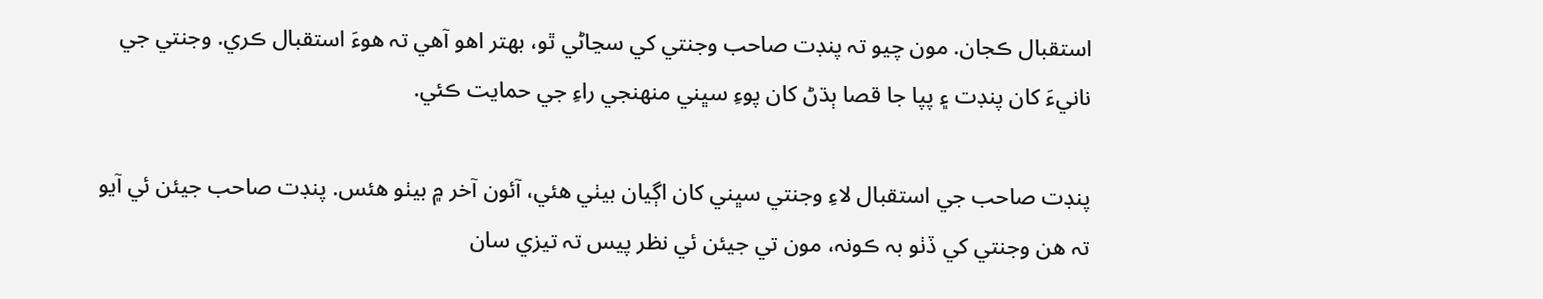استقبال ڪجان. مون چيو تہ پنڊت صاحب وجنتي کي سڃاڻي ٿو، بھتر اھو آھي تہ ھوءَ استقبال ڪري. وجنتي جي نانيءَ کان پنڊت ۽ پپا جا قصا ٻڌڻ کان پوءِ سڀني منھنجي راءِ جي حمايت ڪئي.

پنڊت صاحب جي استقبال لاءِ وجنتي سڀني کان اڳيان بيٺي هئي، آئون آخر ۾ بيٺو ھئس. پنڊت صاحب جيئن ئي آيو تہ ھن وجنتي کي ڏٺو بہ ڪونہ، مون تي جيئن ئي نظر پيس تہ تيزي سان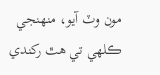مون وٽ آيو، منھنجي ڪلھي تي ھٿ رکندي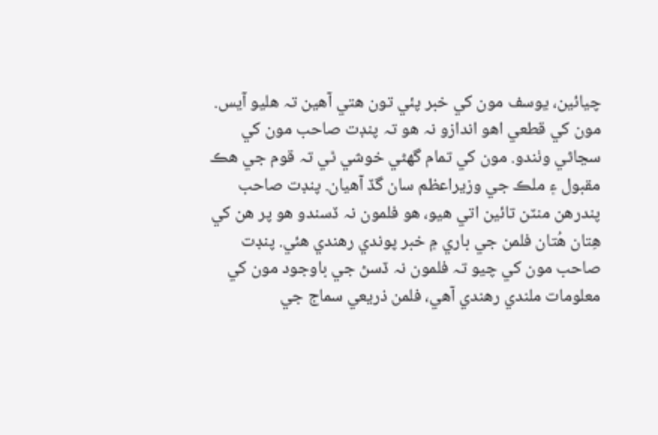چيائين، يوسف مون کي خبر پئي تون ھتي آھين تہ ھليو آيس. مون کي قطعي اھو اندازو نہ ھو تہ پنڊت صاحب مون کي سڃاڻي وٺندو. مون کي تمام گهڻي خوشي ٿي تہ قوم جي ھڪ مقبول ۽ ملڪ جي وزيراعظم سان گڏ آھيان. پنڊت صاحب پندرھن منٽن تائين اتي ھيو، ھو فلمون نہ ڏسندو هو پر ھن کي ھِتان ھُتان فلمن جي باري ۾ خبر پوندي رھندي ھئي. پنڊت صاحب مون کي چيو تہ فلمون نہ ڏسڻ جي باوجود مون کي معلومات ملندي رھندي آھي، فلمن ذريعي سماج جي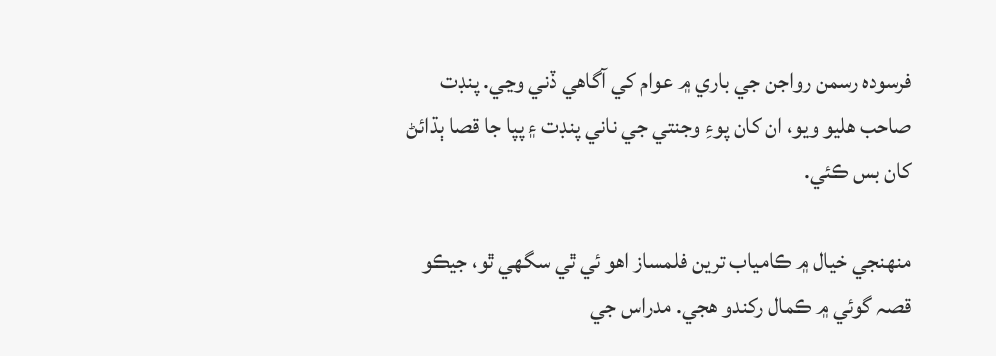فرسوده رسمن رواجن جي باري ۾ عوام کي آگاھي ڏني وڃي. پنڊت صاحب ھليو ويو، ان کان پوءِ وجنتي جي ناني پنڊت ۽ پپا جا قصا ٻڌائڻ کان بس ڪئي.

منھنجي خيال ۾ ڪامياب ترين فلمساز اھو ئي ٿي سگهي ٿو، جيڪو قصہ گوئي ۾ ڪمال رکندو ھجي. مدراس جي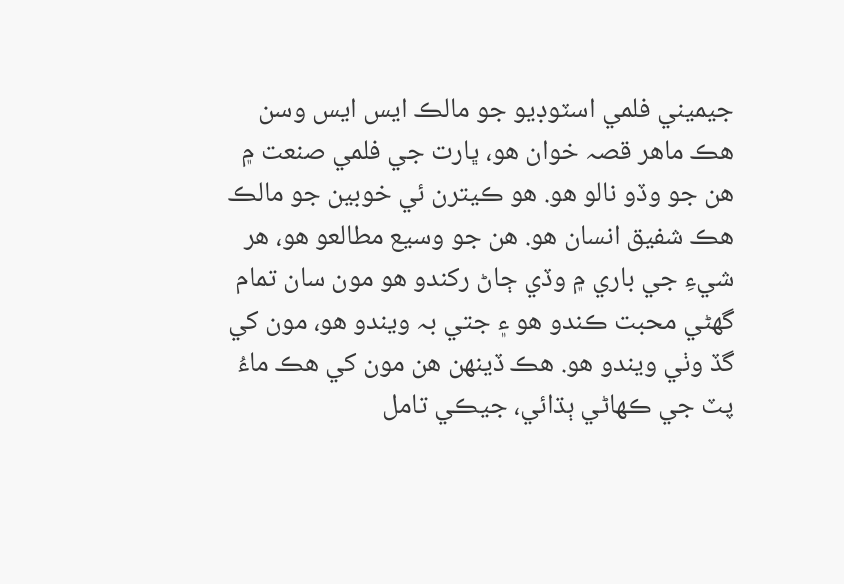جيميني فلمي اسٽوڊيو جو مالڪ ايس ايس وسن ھڪ ماھر قصہ خوان ھو، ڀارت جي فلمي صنعت ۾ ھن جو وڏو نالو ھو. ھو ڪيترن ئي خوبين جو مالڪ ھڪ شفيق انسان ھو. ھن جو وسيع مطالعو ھو، ھر شيءِ جي باري ۾ وڏي ڄاڻ رکندو ھو مون سان تمام گهڻي محبت ڪندو ھو ۽ جتي بہ ويندو هو، مون کي گڏ وٺي ويندو هو. ھڪ ڏينھن ھن مون کي ھڪ ماءُ پٽ جي ڪھاڻي ٻڌائي، جيڪي تامل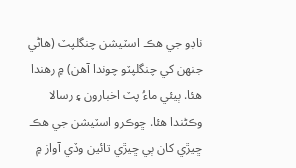ناڊو جي ھڪ اسٽيشن چنگلپٽ (ھاڻي جنھن کي چنگلپٽو چوندا آهن) ۾ رھندا ھئا. ٻيئي ماءُ پٽ اخبارون ۽ رسالا وڪڻندا هئا. ڇوڪرو اسٽيشن جي ھڪ ڇيڙي کان ٻي ڇيڙي تائين وڏي آواز ۾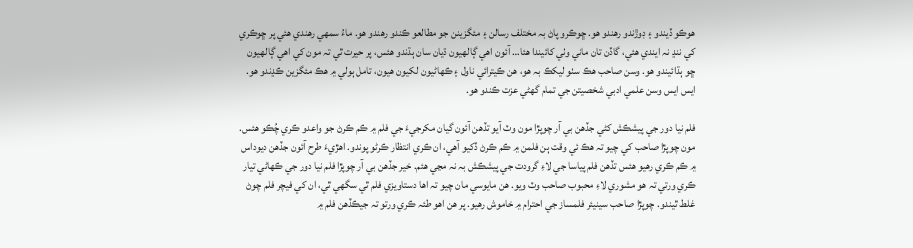ھوڪو ڏيندو ۽ ڊوڙندو رهندو هو. ڇوڪرو پاڻ بہ مختلف رسالن ۽ مئگزينن جو مطالعو ڪندو رھندو ھو. ماءُ سمھي رھندي ھئي پر ڇوڪري کي ننڍ نہ ايندي هئي، گاڏن تان ماني وٺي کائيندا هئا… آئون اھي ڳالھيون ڌيان سان ٻڌندو ھئس، پر حيرت ٿي تہ مون کي اھي ڳالھيون ڇو ٻڌائيندو هو. وسن صاحب ھڪ سٺو ليکڪ بہ ھو، ھن ڪيترائي ناول ۽ ڪھاڻيون لکيون ھيون، تامل ٻولي ۾ ھڪ مئگزين ڪڍندو هو. ايس ايس وسن علمي ادبي شخصيتن جي تمام گهڻي عزت ڪندو هو.

فلم نيا دور جي پيشڪش کڻي جڏھن بي آر چوپڙا مون وٽ آيو تڏهن آئون گيان مکرجيءَ جي فلم ۾ ڪم ڪرڻ جو واعدو ڪري چُڪو ھئس. مون چوپڙا صاحب کي چيو تہ ھڪ ئي وقت ٻن فلمن ۾ ڪم ڪرڻ ڏکيو آهي، ان ڪري انتظار ڪرڻو پوندو. اھڙيءَ طرح آئون جڏھن ديوداس ۾ ڪم ڪري رھيو ھئس تڏھن فلم پياسا جي لاءِ گرودت جي پيشڪش بہ نہ مڃي ھئم. خير جڏهن بي آر چوپڙا فلم نيا دور جي ڪھاڻي تيار ڪري ورتي تہ ھو مشوري لاءِ محبوب صاحب وٽ ويو. ھن مايوسي مان چيو تہ اھا دستاويزي فلم ٿي سگهي ٿي، ان کي فيچر فلم چوڻ غلط ٿيندو. چوپڙا صاحب سينيئر فلمساز جي احترام ۾ خاموش رھيو. پر ھن اھو طئہ ڪري ورتو تہ جيڪڏهن فلم ۾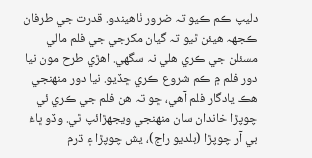دليپ ڪم ڪيو تہ ضرور ٺاھيندو. قدرت جي طرفان ڪجهہ ھيئن ٿيو تہ گيان مکرجي جي فلم مالي مسئلن جي ڪري ھلي نہ سگهي. اھڙي طرح مون نيا دور فلم ۾ ڪم شروع ڪري ڇڏيو. نيا دور منھنجي ھڪ يادگار فلم آھي، ڇو تہ ھن فلم جي ڪري ئي چوپڙا خاندان سان منھنجي ويجهڙائپ ٿي. وڏو ڀاءُ بي آر چوپڙا (بلديو راج)، يش چوپڙا ۽ ڌرم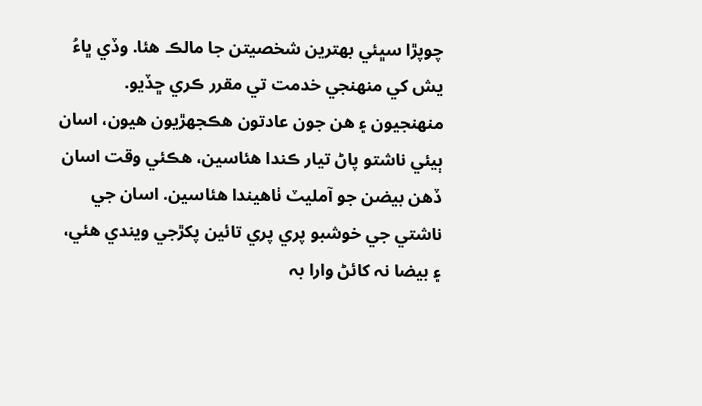چوپڙا سڀئي بھترين شخصيتن جا مالڪ ھئا. وڏي ڀاءُ يش کي منھنجي خدمت تي مقرر ڪري ڇڏيو. منھنجيون ۽ ھن جون عادتون ھڪجھڙيون ھيون، اسان ٻيئي ناشتو پاڻ تيار ڪندا ھئاسين، ھڪئي وقت اسان ڏھن بيضن جو آمليٽ ٺاھيندا ھئاسين. اسان جي ناشتي جي خوشبو پري پري تائين پکڙجي ويندي ھئي، ۽ بيضا نہ کائڻ وارا بہ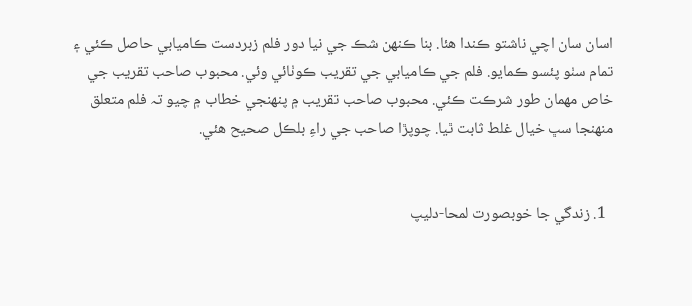اسان سان اچي ناشتو ڪندا هئا. بنا ڪنھن شڪ جي نيا دور فلم زبردست ڪاميابي حاصل ڪئي ۽ تمام سٺو پئسو ڪمايو. فلم جي ڪاميابي جي تقريب ڪوٺائي وئي. محبوب صاحب تقريب جي خاص مھمان طور شرڪت ڪئي. محبوب صاحب تقريب ۾ پنھنجي خطاب ۾ چيو تہ فلم متعلق منھنجا سڀ خيال غلط ثابت ٿيا. چوپڙا صاحب جي راءِ بلڪل صحيح ھئي.


  1. زندگي جا خوبصورت لمحا-دليپ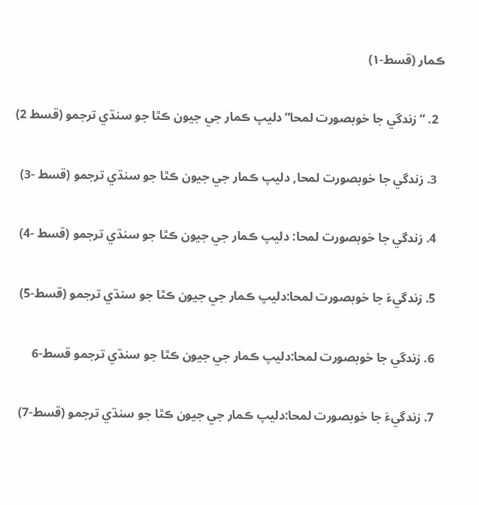ڪمار (قسط-۱)

  2. ”زندگي جا خوبصورت لمحا“ دليپ ڪمار جي جيون ڪٿا جو سنڌي ترجمو (قسط 2)

  3. زندگي جا خوبصورت لمحا, دليپ ڪمار جي جيون ڪٿا جو سنڌي ترجمو (قسط -3)

  4. زندگي جا خوبصورت لمحا: دليپ ڪمار جي جيون ڪٿا جو سنڌي ترجمو (قسط -4)

  5. زندگيءَ جا خوبصورت لمحا:دليپ ڪمار جي جيون ڪٿا جو سنڌي ترجمو (قسط-5)

  6. زندگي جا خوبصورت لمحا:دليپ ڪمار جي جيون ڪٿا جو سنڌي ترجمو قسط-6

  7. زندگيءَ جا خوبصورت لمحا:دليپ ڪمار جي جيون ڪٿا جو سنڌي ترجمو (قسط-7)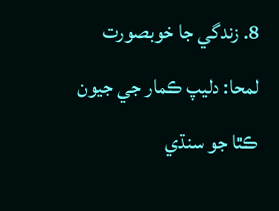8. زندگي جا خوبصورت لمحا: دليپ ڪمار جي جيون ڪٿا جو سنڌي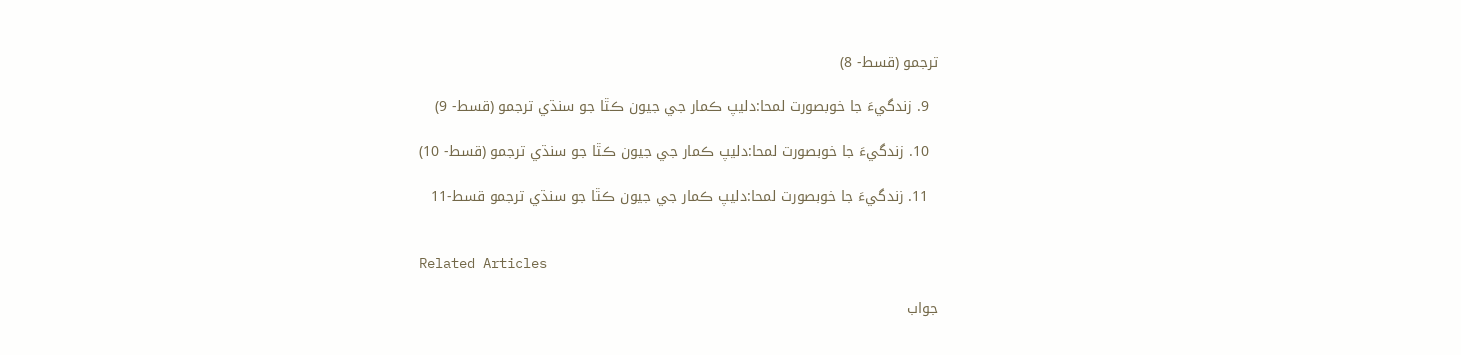ترجمو (قسط- 8)

  9. زندگيءَ جا خوبصورت لمحا:دليپ ڪمار جي جيون ڪٿا جو سنڌي ترجمو (قسط- 9)

  10. زندگيءَ جا خوبصورت لمحا:دليپ ڪمار جي جيون ڪٿا جو سنڌي ترجمو (قسط- 10)

  11. زندگيءَ جا خوبصورت لمحا:دليپ ڪمار جي جيون ڪٿا جو سنڌي ترجمو قسط-11


Related Articles

جواب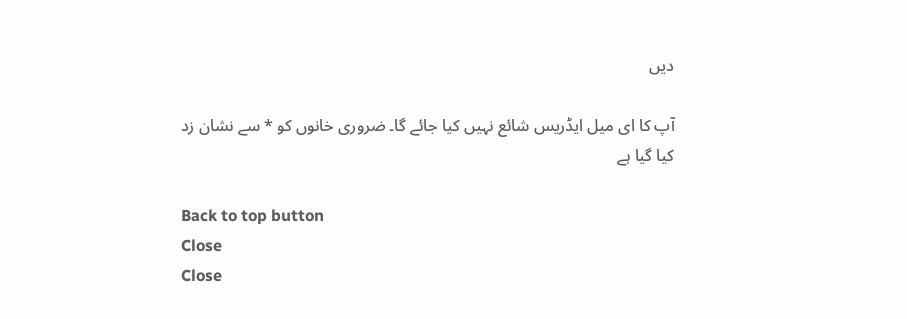دیں

آپ کا ای میل ایڈریس شائع نہیں کیا جائے گا۔ ضروری خانوں کو * سے نشان زد کیا گیا ہے

Back to top button
Close
Close